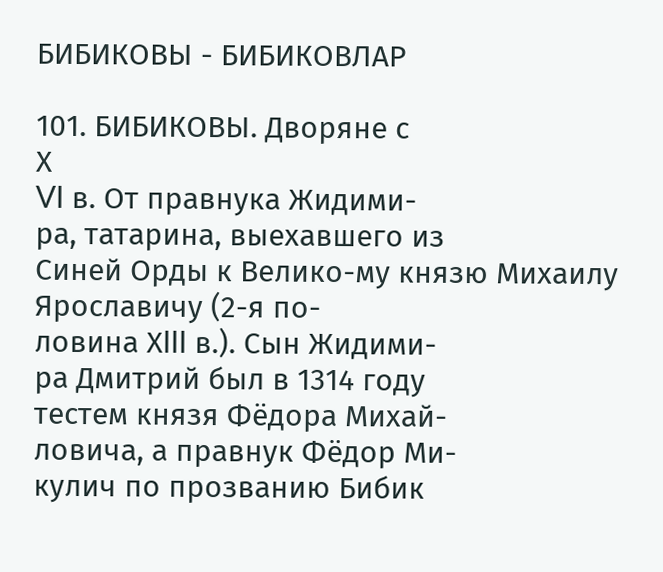БИБИКОВЫ - БИБИКОВЛАР

101. БИБИКОВЫ. Дворяне с
Х
VI в. От правнука Жидими-
ра, татарина, выехавшего из
Синей Орды к Велико-му князю Михаилу Ярославичу (2-я по-
ловина ХIII в.). Сын Жидими-
ра Дмитрий был в 1314 году
тестем князя Фёдора Михай-
ловича, а правнук Фёдор Ми-
кулич по прозванию Бибик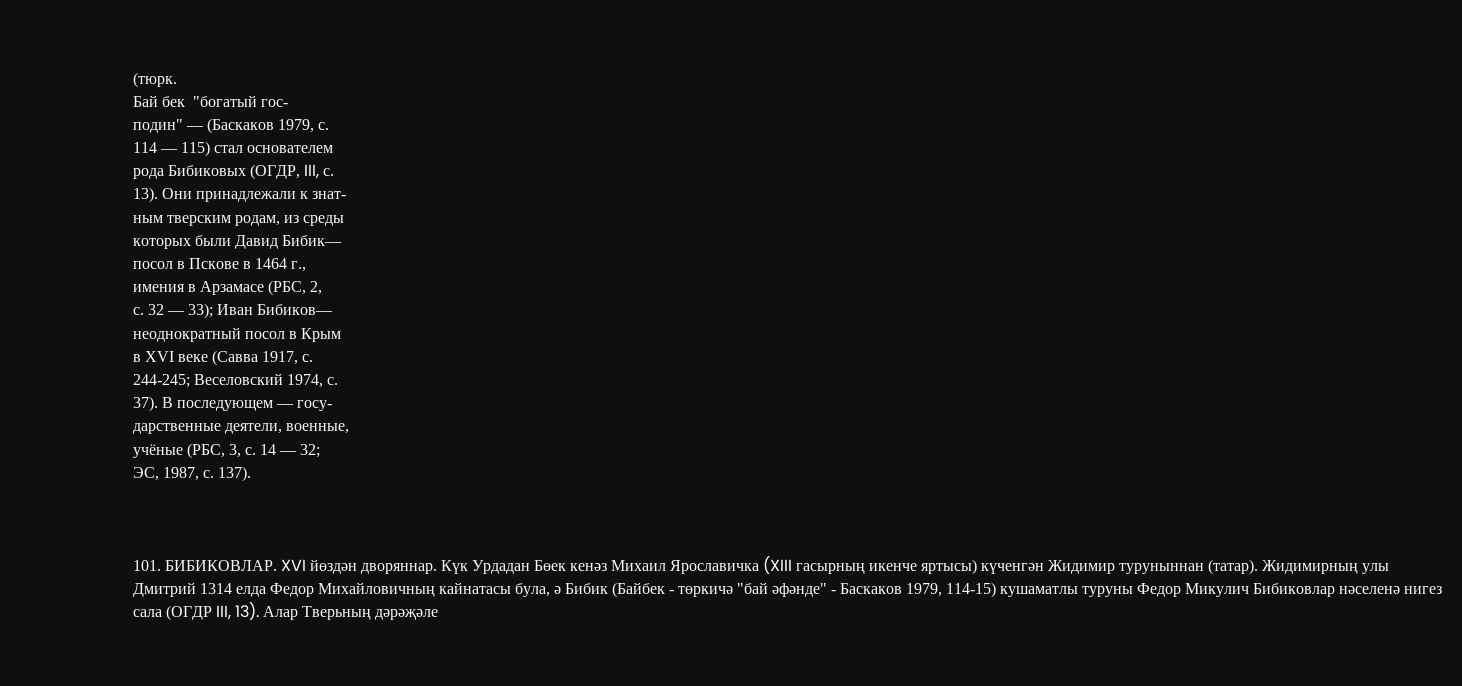(тюрк.
Бай бек  "богатый гос-
подин" — (Баскаков 1979, с.
114 — 115) стал основателем
рода Бибиковых (ОГДР, III, с.
13). Они принадлежали к знат-
ным тверским родам, из среды
которых были Давид Бибик—
посол в Пскове в 1464 г.,
имения в Арзамасе (РБС, 2,
с. 32 — 33); Иван Бибиков—
неоднократный посол в Крым
в ХVI веке (Савва 1917, с.
244-245; Веселовский 1974, с.
37). В последующем — госу-
дарственные деятели, военные,
учёные (РБС, 3, с. 14 — 32;
ЭС, 1987, с. 137).



101. БИБИКОВЛАР. XVI йөздән дворяннар. Күк Урдадан Бөек кенәз Михаил Ярославичка (XIII гасырның икенче яртысы) күченгән Жидимир туруныннан (татар). Жидимирның улы Дмитрий 1314 елда Федор Михайловичның кайнатасы була, ә Бибик (Байбек - төркичә "бай әфәнде" - Баскаков 1979, 114-15) кушаматлы туруны Федор Микулич Бибиковлар нәселенә нигез сала (ОГДР III, 13). Алар Тверьның дәрәҗәле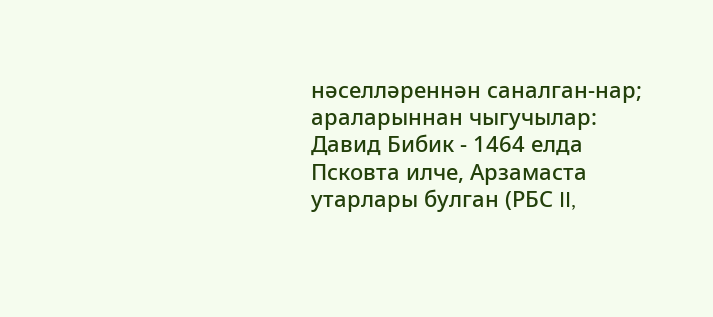нәселләреннән саналган-нар; араларыннан чыгучылар: Давид Бибик - 1464 елда Псковта илче, Арзамаста утарлары булган (РБС II,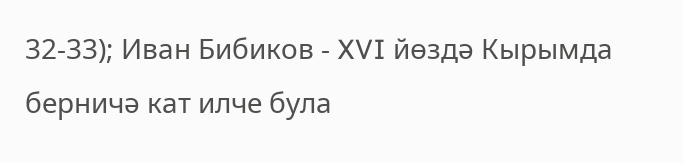32-33); Иван Бибиков - XVI йөздә Кырымда берничә кат илче була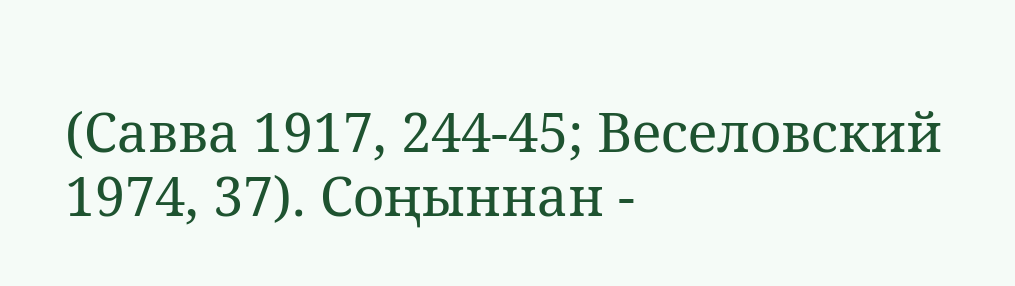(Савва 1917, 244-45; Веселовский 1974, 37). Соңыннан -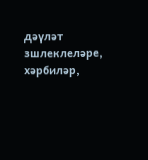дәүләт зшлеклеләре, хәрбиләр,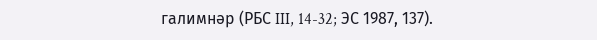галимнәр (РБС III, 14-32; ЭС 1987, 137).